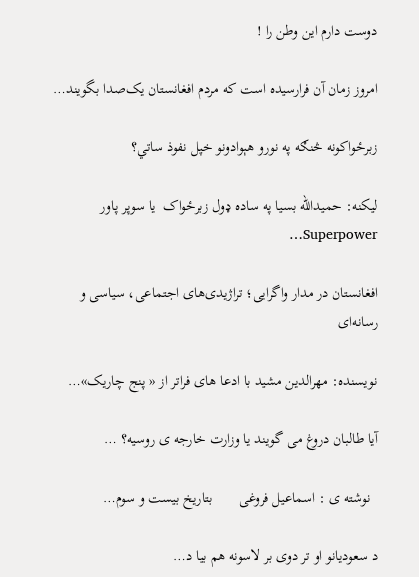دوست دارم این وطن را !

امروز زمان آن فرارسیده است که مردم افغانستان یک‌صدا بگویند…

زبرځواکونه څنګه په نورو هېوادونو خپل نفوذ ساتي؟

ليکنه: حميدالله بسيا په ساده ډول زبرځواک  يا سوپر پاور  Superpower…

افغانستان در مدار واگرایی؛ تراژیدی‌های اجتماعی، سیاسی و رسانه‌ای

نویسنده: مهرالدین مشید با ادعا های فراتر از « پنج چاریک»…

آیا طالبان دروغ می گویند یا وزارت خارجه ی روسیه؟ …

  نوشته ی : اسماعیل فروغی       بتاریخ بیست و سوم…

د سعوديانو او تر دوی بر لاسونه هم بيا د…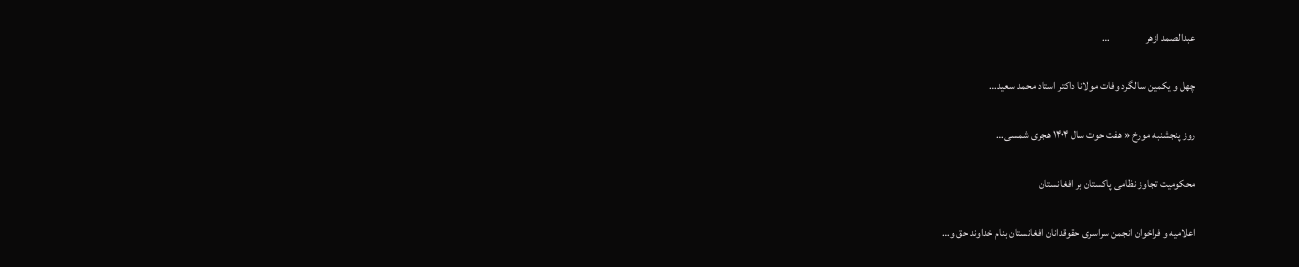عبدالصمد ازهر                 …

چهل و یکمین سالگرد وفات مولانا داکتر استاد محمد سعید…

روز پنجشنبه مورخ « هفت حوت سال ۱۴۰۴ هجری شمسی…

محکومیت تجاوز نظامی پاکستان بر افغانستان

اعلامیه و فراخوان انجمن سراسری حقوقدانان افغانستان بنام خداوند حق و…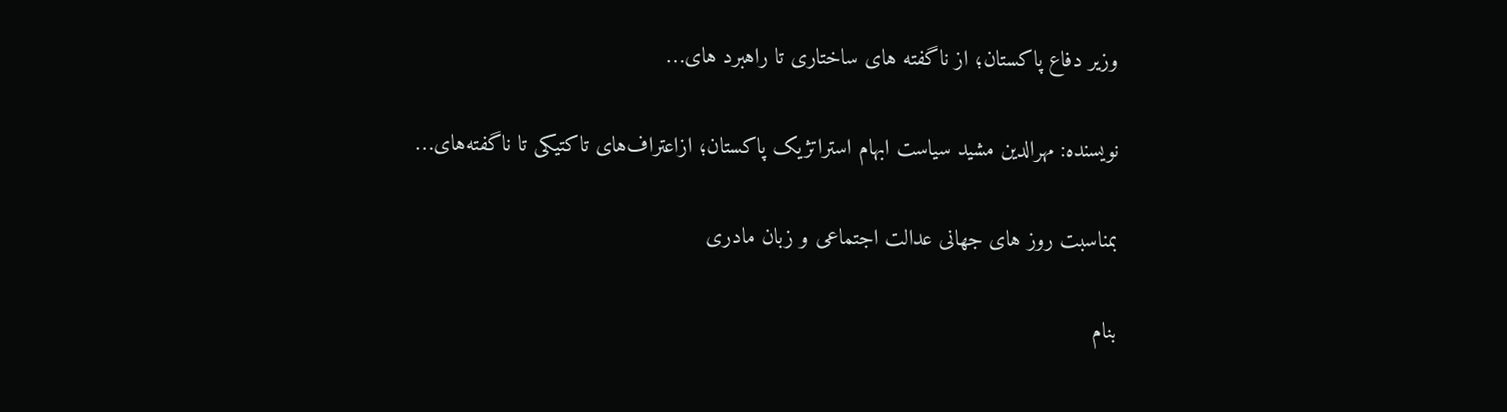وزیر دفاع پاکستان؛ از ناگفته های ساختاری تا راهبرد های…

نویسنده: مهرالدین مشید سیاست ابهام استراتژیک پاکستان؛ ازاعتراف‌های تاکتیکی تا ناگفته‌های…

بمناسبت روز های جهانی عدالت اجتماعی و زبان مادری

بنام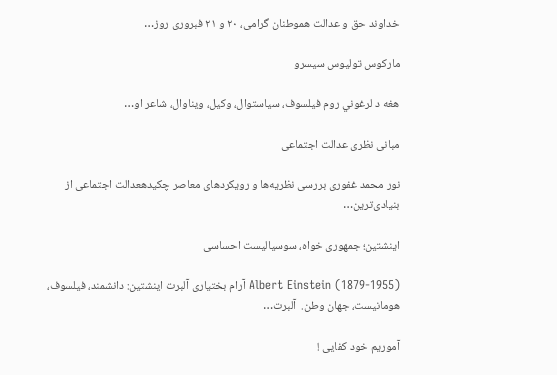خداوند حق و عدالت هموطنان گرامی، ۲۰ و ۲۱ فبروری روز…

مارکوس تولیوس سیسرو

هغه د لرغوني روم فیلسوف، سیاستوال، وکیل، ویناوال، شاعر او…

مبانی نظری عدالت اجتماعی

نور محمد غفوری بررسی نظریه‌ها و رویکردهای معاصر چکیدهعدالت اجتماعی از بنیادی‌ترین…

اینشتین؛ جمهوری خواه، سوسیالیست احساسی

Albert Einstein (1879-1955) آرام بختیاری آلبرت اینشتین: دانشمند، فیلسوف، هومانیست، جهان وطن.  آلبرت…

آموریم خود کفایی !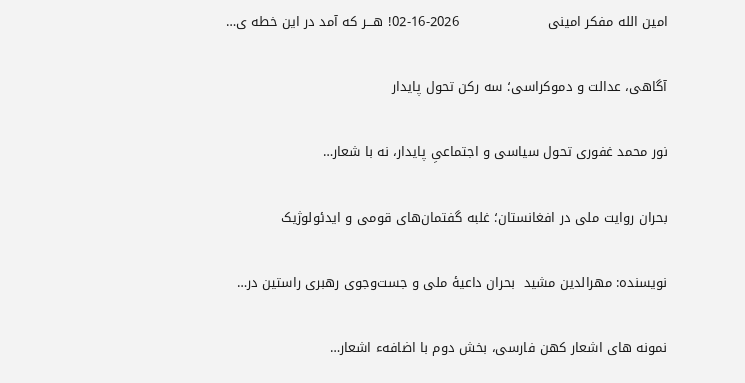امین الله مفکر امینی                    2026-16-02! هـــر که آمد در این خطه ی…

آگاهی، عدالت و دموکراسی؛ سه رکن تحول پایدار

نور محمد غفوری تحول سیاسی و اجتماعیِ پایدار، نه با شعار…

بحران روایت ملی در افغانستان؛ غلبه گفتمان‌های قومی و ایدئولوژیک

نویسنده: مهرالدین مشید  بحران داعیهٔ ملی و جست‌وجوی رهبری راستین در…

نمونه های اشعار کهن فارسی، بخش دوم با اضافهء اشعار…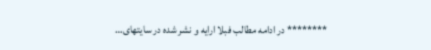******** در ادامه مطالب فبلا ارايه و نشر شده در سایتهای…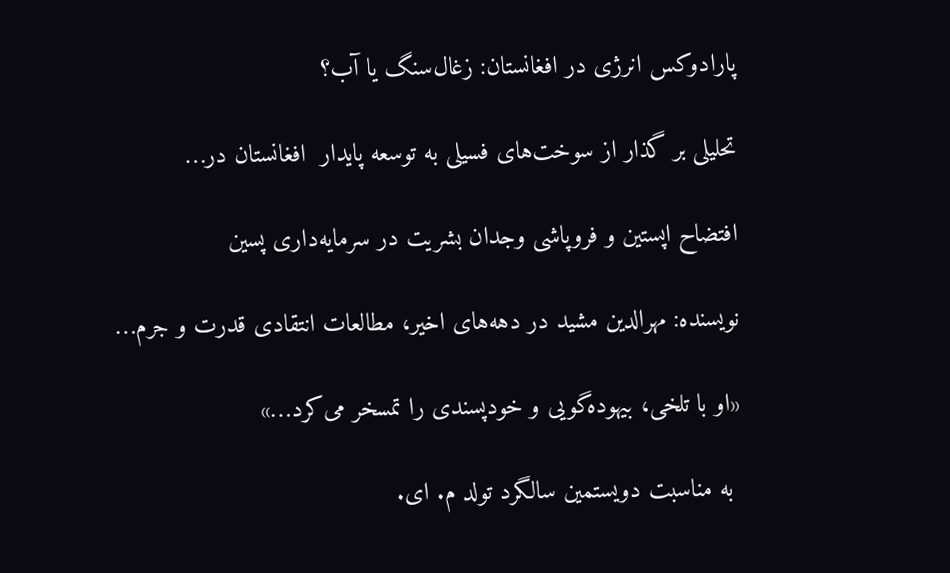پارادوکس انرژی در افغانستان: زغال‌سنگ یا آب؟

تحلیلی بر گذار از سوخت‌های فسیلی به توسعه پایدار  افغانستان در…

افتضاح اپستین و فروپاشی وجدان بشریت در سرمایه‌داری پسین

نویسنده: مهرالدین مشید در دهه‌های اخیر، مطالعات انتقادی قدرت و جرم…

«او با تلخی، بیهوده‌گویی و خودپسندی را تمسخر می‌کرد…»

 به مناسبت دویستمین سالگرد تولد م. ای.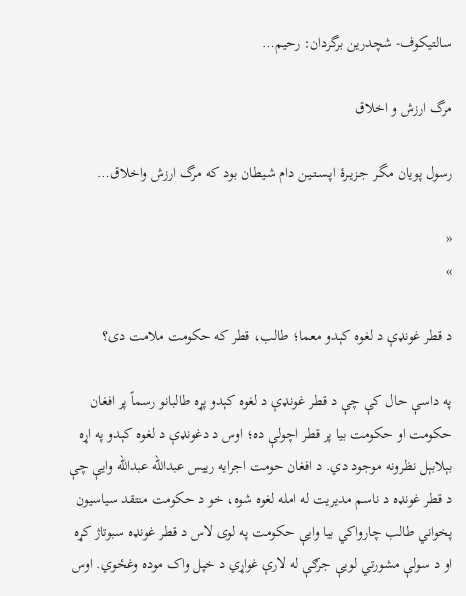سالتیکوف- شچدرین برگردان: رحیم…

مرگ ارزش و اخلاق

رسول پویان مگـر جـزیـرۀ اپـسـتـیـن دام شـیطان بود که مرگ ارزش واخلاق…

«
»

د قطر غونډې د لغوه کېدو معما؛ طالب، قطر که حکومت ملامت دی؟

په داسې حال کې چې د قطر غونډې د لغوه کېدو پړه طالبانو رسماً پر افغان حکومت او حکومت بيا پر قطر اچولې ده؛ اوس د دغونډې د لغوه کېدو په اړه بېلابېل نظرونه موجود دي. د افغان حومت اجرايه رييس عبدالله عبدالله وايې چې د قطر غونډه د ناسم مدیریت له امله لغوه شوه، خو د حکومت منتقد سياسيون پخواني طالب چارواکي بيا وايې حکومت په لوی لاس د قطر غونډه سبوتاژ کړه او د سولې مشورتي لویې جرګې له لارې غواړي د خپل واک موده وغځوي. اوس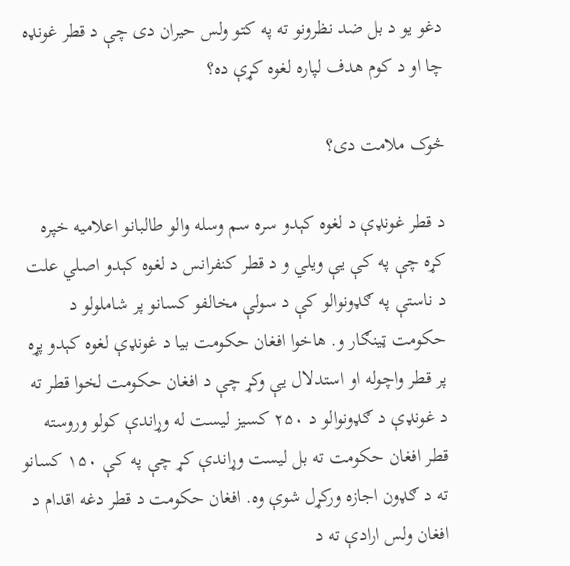دغو يو د بل ضد نظرونو ته په کتو ولس حيران دی چې د قطر غونډه چا او د کوم هدف لپاره لغوه کړې ده؟

څوک ملامت دی؟

د قطر غونډې د لغوه کېدو سره سم وسله والو طالبانو اعلاميه خپره کړه چې په کې يې ويلي و د قطر کنفرانس د لغوه کېدو اصلي علت د ناستې په ګډونوالو کې د سولې مخالفو کسانو پر شاملولو د حکومت ټینګار و. هاخوا افغان حکومت بيا د غونډې لغوه کېدو پړه پر قطر واچوله او استدلال يې وکړ چې د افغان حکومت لخوا قطر ته د غونډې د ګډونوالو د ۲۵۰ کسيز ليست له وړاندې کولو وروسته قطر افغان حکومت ته بل ليست وړاندې کړ چې په کې ۱۵۰ کسانو ته د ګډون اجازه ورکړل شوې وه. افغان حکومت د قطر دغه اقدام د افغان ولس ارادې ته د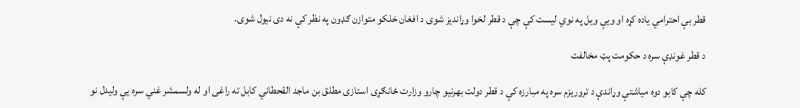قطر بې احترامي ياده کړه او ويې ويل په نوي ليست کې چې د قطر لخوا وړانديز شوی د افغان خلکو متوازن ګډون په نظر کې نه دی نيول شوی.

د قطر غونډې سره د حکومت پټ مخالفت

کله چې کابو دوه مياشتې وړاندې د تروريزم سره په مبارزه کې د قطر دولت بهرنيو چارو وزارت ځانګړی استازی مطلق بن ماجد القحطاني کابل ته راغی او له ولسمشر غني سره يې وليدل نو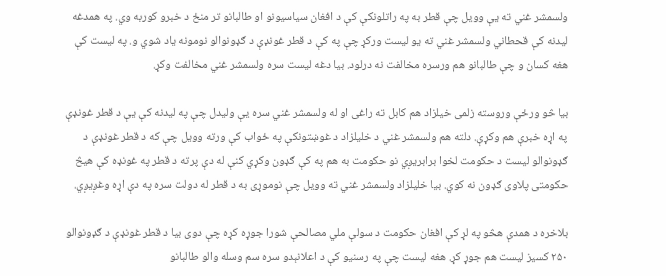ولسمشر غني ته يې وويل چې قطر به په راتلونکې کې د افغان سياسيونو او طالبانو تر منځ د خبرو کوربه وي. په همدغه ليدنه کې قحطاني ولسمشر غني ته يو ليست ورکړ چې په کې د قطر غونډې د ګډونوالو نومونه ياد شوي و. په ليست کې هغه کسان و چې طالبانو هم ورسره مخالفت نه درلود. بيا دغه ليست سره ولسمشر غني مخالفت وکړ.

بيا څو ورځې وروسته زلمی خيلزاد هم کابل ته راغی او له ولسمشر غني سره يې وليدل چې په ليدنه کې يې د قطر غونډې په اړه خبرې هم وکړې. دلته هم ولسمشر غني د خليلزاد د غوښتونکې په ځواب کې ورته وویل چې که د قطر غونډې د ګډونوالو ليست د حکومت لخوا برابريږي نو حکومت به هم په کې ګډون وکړي کنې له دې پرته د قطر په غونډه کې هیڅ حکومتی پلاوی ګډون نه کوي. بيا خليلزاد ولسمشر غني ته وويل چې نوموړی به د قطر له دولت سره په دې اړه وغږيږي.

بلاخره د همدې هڅو په لړ کې افغان حکومت د سولې ملي مصالحې شورا جوړه کړه چې دوی بيا د قطر غونډې د ګډونوالو ۲۵۰ کسيز ليست هم جوړ کړ. هغه ليست چې په رسنيو کې د اعلانېدو سره سم وسله والو طالبانو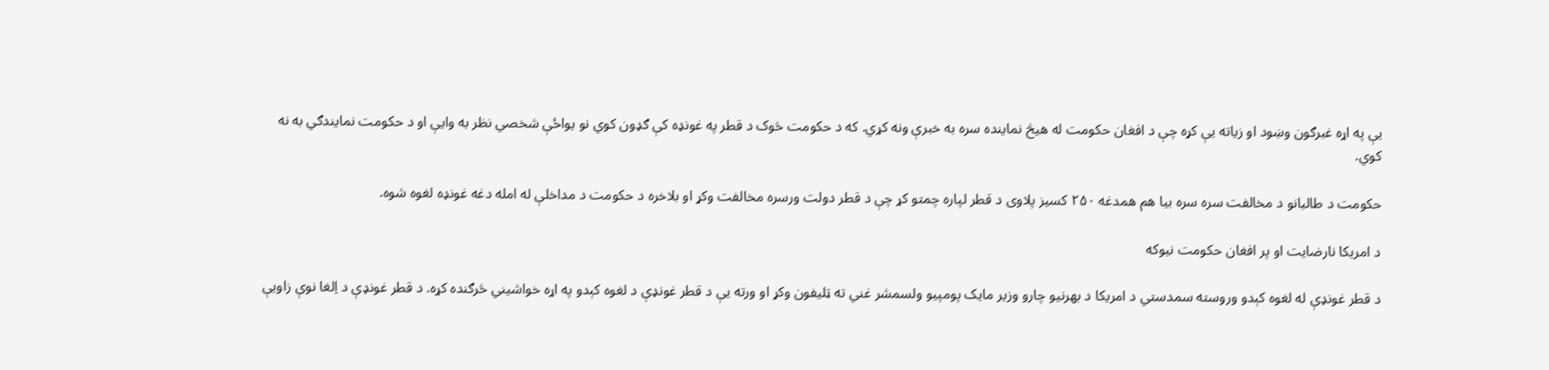يې په اړه غبرګون وښود او زياته يې کړه چې د افغان حکومت له هيڅ نماينده سره به خبرې ونه کړي. که د حکومت څوک د قطر په غونډه کې ګډون کوي نو یواځې شخصي نظر به وايې او د حکومت نمايندګي به نه کوي.

حکومت د طالبانو د مخالفت سره سره بيا هم همدغه ۲۵۰ کسيز پلاوی د قطر لپاره چمتو کړ چې د قطر دولت ورسره مخالفت وکړ او بلاخره د حکومت د مداخلې له امله دغه غونډه لغوه شوه.

د امريکا نارضایت او پر افغان حکومت نيوکه

د قطر غونډې له لغوه کېدو وروسته سمدستي د امریکا د بهرنيو چارو وزير مايک پومپیو ولسمشر غني ته ټليفون وکړ او ورته يې د قطر غونډې د لغوه کېدو په اړه خواشيني څرګنده کړه. د قطر غونډې د اِلغا نوې زاويې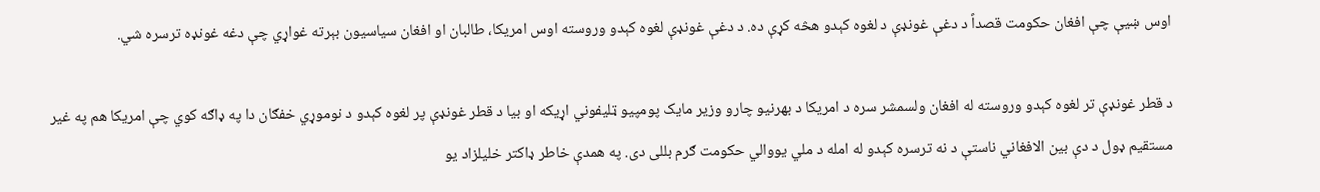اوس ښيې چې افغان حکومت قصداً د دغې غونډې د لغوه کېدو هڅه کړې ده. د دغې غونډې لغوه کېدو وروسته اوس امريکا، طالبان او افغان سياسيون بېرته غواړي چې دغه غونډه ترسره شي.

د قطر غونډې تر لغوه کېدو وروسته له افغان ولسمشر سره د امريکا د بهرنيو چارو وزير مايک پومپيو ټليفوني اړيکه او بيا د قطر غونډې پر لغوه کېدو د نوموړي خفګان دا په ډاګه کوي چې امريکا هم په غیر مستقیم ډول د دې بین الافغاني ناستې د نه ترسره کېدو له امله د ملي یووالي حکومت ګرم بللی دی. په همدې خاطر ډاکتر خلیلزاد يو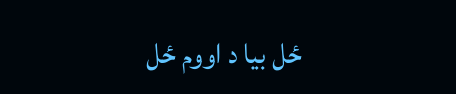ځل بیا د اووم ځل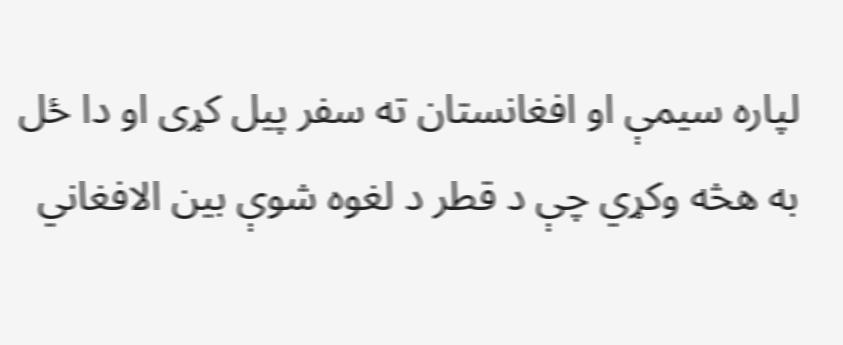لپاره سیمې او افغانستان ته سفر پيل کړی او دا ځل به هڅه وکړي چې د قطر د لغوه شوې بين الافغاني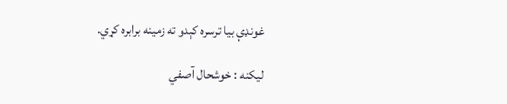غونډې بيا ترسره کېدو ته زمينه برابره کړي.

لیکنه : خوشحال آصفي